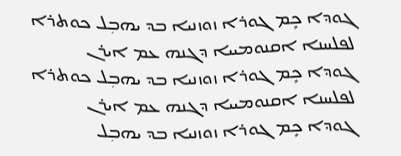ܓܘܕܐ ܟܻܡ ܓܘܪܐ ܙܘܙܢܝܐ ܒܕ ܝܗܒܼܠ ܟܘܬܪܐ ܠܦܠܚܢܐ ܐܩܢܘܡܝܝܐ ܕܓܢܗ ܥܡ ܐܝܪܢ
ܓܘܕܐ ܟܻܡ ܓܘܪܐ ܙܘܙܢܝܐ ܒܕ ܝܗܒܼܠ ܟܘܬܪܐ ܠܦܠܚܢܐ ܐܩܢܘܡܝܝܐ ܕܓܢܗ ܥܡ ܐܝܪܢ
ܓܘܕܐ ܟܻܡ ܓܘܪܐ ܙܘܙܢܝܐ ܒܕ ܝܗܒܼܠ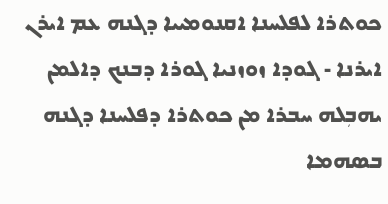ܟܘܬܪܐ ܠܦܠܚܢܐ ܐܩܢܘܡܝܝܐ ܕܓܢܗ ܥܡ ܐܝܪܢ
ܐܝܪܢܐ - ܓܘܕܐ ܙܘܙܢܝܐ ܓܘܪܐ ܕܒܢܟ ܕܐܠܡܢ ܝܗܒܼܠܗ ܚܒܪܐ ܡܢ ܟܘܬܪܐ ܕܦܠܚܢܐ ܕܓܢܗ ܒܣܗܡܐ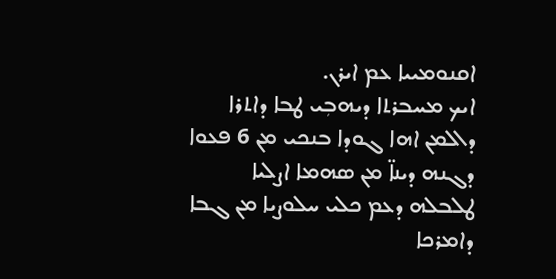ܐܩܢܘܡܝܝܐ ܥܡ ܐܝܪܢ.
ܐܝܟ ܡܚܒܪܬܐ ܕܝܗܒܼܝ ܛܒܐ ܕܐܬܪܐ ܕܐܠܡܢ ܐܗܐ ܓܘܕܐ ܒܢܟܝ ܡܢ 6 ܦܥܘܐ ܕܓܢܗ ܕܝܢܐ̈ ܡܢ ܣܗܡܐ ܐܨܠܝܐ ܛܠܒܠܗ ܕܥܡ ܟܠܝ ܚܠܘܨܝܐ ܡܢ ܓܒܐ ܕܐܡܪܟܐ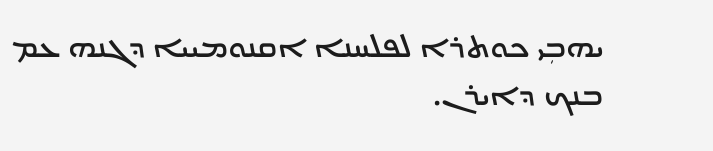ܝܗܒܼܝ ܟܘܬܪܐ ܠܦܠܚܢܐ ܐܩܢܘܡܝܝܐ ܕܓܢܗ ܥܡ ܒܢܟ ܕܐܝܪܢ.